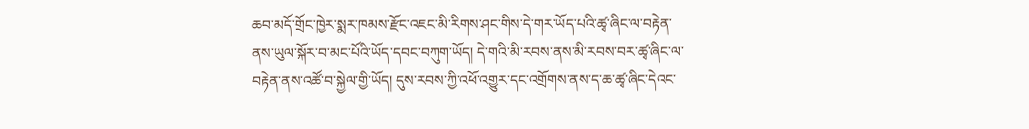ཆབ་མདོ་གྲོང་ཁྱེར་སྨར་ཁམས་རྫོང་འཇང་མི་རིགས་ཤང་གིས་དེ་གར་ཡོད་པའི་ཚྭ་ཞིང་ལ་བརྟེན་ནས་ཡུལ་སྐོར་བ་མང་པོའི་ཡོད་དབང་བཀུག་ཡོད། དེ་གའི་མི་རབས་ནས་མི་རབས་བར་ཚྭ་ཞིང་ལ་བརྟེན་ནས་འཚོ་བ་སྐྱེལ་གྱི་ཡོད། དུས་རབས་ཀྱི་འཕོ་འགྱུར་དང་འགྲོགས་ནས་ད་ཆ་ཚྭ་ཞིང་དེའང་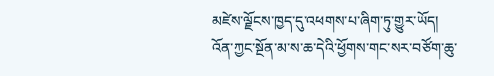མཛེས་ལྗོངས་ཁྱད་དུ་འཕགས་པ་ཞིག་ཏུ་གྱུར་ཡོད།
འོན་ཀྱང་སྔོན་མ་ས་ཆ་དེའི་ཕྱོགས་གང་སར་བཙོག་ཆུ་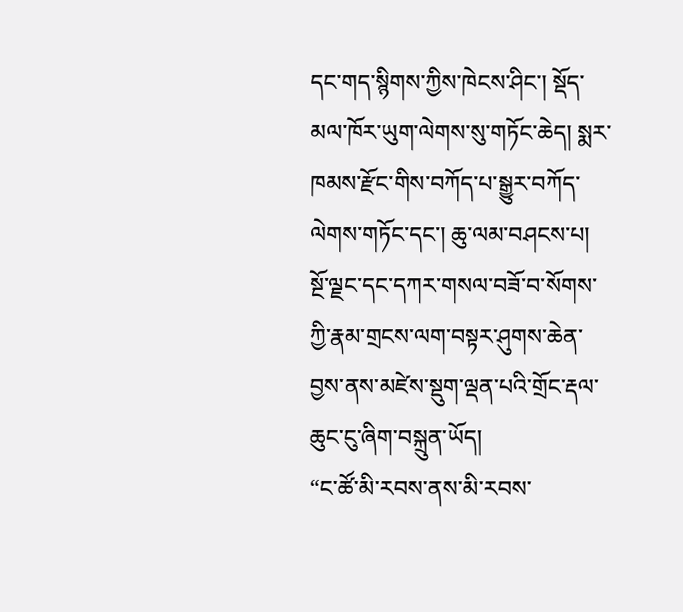དང་གད་སྙིགས་ཀྱིས་ཁེངས་ཤིང་། སྡོད་མལ་ཁོར་ཡུག་ལེགས་སུ་གཏོང་ཆེད། སྨར་ཁམས་རྫོང་གིས་བཀོད་པ་སྒྱུར་བཀོད་ལེགས་གཏོང་དང་། ཆུ་ལམ་བཤངས་པ། སྔོ་ལྗང་དང་དཀར་གསལ་བཟོ་བ་སོགས་ཀྱི་རྣམ་གྲངས་ལག་བསྟར་ཤུགས་ཆེན་བྱས་ནས་མཛེས་སྡུག་ལྡན་པའི་གྲོང་རྡལ་ཆུང་ངུ་ཞིག་བསྐྲུན་ཡོད།
“ང་ཚོ་མི་རབས་ནས་མི་རབས་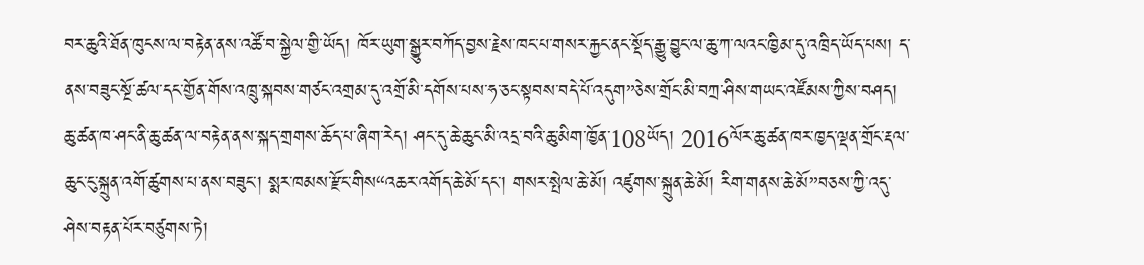བར་ཆུའི་ཐོན་ཁུངས་ལ་བརྟེན་ནས་འཚོ་བ་སྐྱེལ་གྱི་ཡོད། ཁོར་ཡུག་སྒྱུར་བཀོད་བྱས་རྗེས་ཁང་པ་གསར་རྐྱང་ནང་སྡོད་རྒྱུ་བྱུང་ལ་ཆུ་ཀ་ལའང་ཁྱིམ་དུ་འཁྲིད་ཡོད་པས། ད་ནས་བཟུང་སྔོ་ཚལ་དང་གྱོན་གོས་འཁྲུ་སྐབས་གཙང་འགྲམ་དུ་འགྲོ་མི་དགོས་པས་ཧ་ཅང་སྟབས་བདེ་པོ་འདུག”ཅེས་གྲོང་མི་བཀྲ་ཤིས་གཡང་འཛོམས་ཀྱིས་བཤད།
ཆུ་ཚན་ཁ་ཤང་ནི་ཆུ་ཚན་ལ་བརྟེན་ནས་སྐད་གྲགས་ཆོད་པ་ཞིག་རེད། ཤང་དུ་ཆེ་ཆུང་མི་འདྲ་བའི་ཆུ་མིག་ཁྱོན་108ཡོད། 2016ལོར་ཆུ་ཚན་ཁར་ཁྱད་ལྡན་གྲོང་རྡལ་ཆུང་ངུ་སྐྲུན་འགོ་ཚུགས་པ་ནས་བཟུང་། སྨར་ཁམས་རྫོང་གིས“འཆར་འགོད་ཆེ་མོ་དང་། གསར་སྤེལ་ཆེ་མོ། འཛུགས་སྐྲུན་ཆེ་མོ། རིག་གནས་ཆེ་མོ”བཅས་ཀྱི་འདུ་ཤེས་བརྟན་པོར་བཙུགས་ཏེ།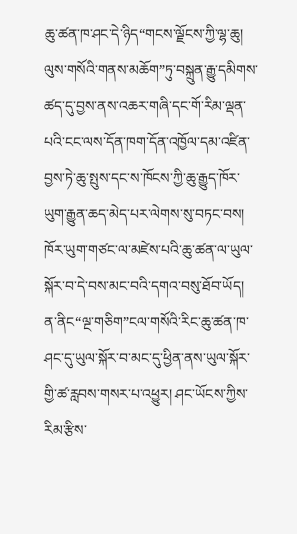ཆུ་ཚན་ཁ་ཤང་དེ་ཉིད“གངས་ལྗོངས་ཀྱི་ལྷ་ཆུ། ལུས་གསོའི་གནས་མཆོག”ཏུ་བསྐྲུན་རྒྱུ་དམིགས་ཚད་དུ་བྱས་ནས་འཆར་གཞི་དང་གོ་རིམ་ལྡན་པའི་ངང་ལས་དོན་ཁག་དོན་འཁྱོལ་དམ་འཛིན་བྱས་ཏེ་ཆུ་སྤུས་དང་ས་ཁོངས་ཀྱི་ཆུ་རྒྱུད་ཁོར་ཡུག་རྒྱུན་ཆད་མེད་པར་ལེགས་སུ་བཏང་བས། ཁོར་ཡུག་གཙང་ལ་མཛེས་པའི་ཆུ་ཚན་ལ་ཡུལ་སྐོར་བ་དེ་བས་མང་བའི་དགའ་བསུ་ཐོབ་ཡོད།
ན་ནིང“ལྔ་གཅིག”ངལ་གསོའི་རིང་ཆུ་ཚན་ཁ་ཤང་དུ་ཡུལ་སྐོར་བ་མང་དུ་ཕྱིན་ནས་ཡུལ་སྐོར་གྱི་ཚ་རླབས་གསར་པ་འཕྱུར། ཤང་ཡོངས་ཀྱིས་རིམ་རྩིས་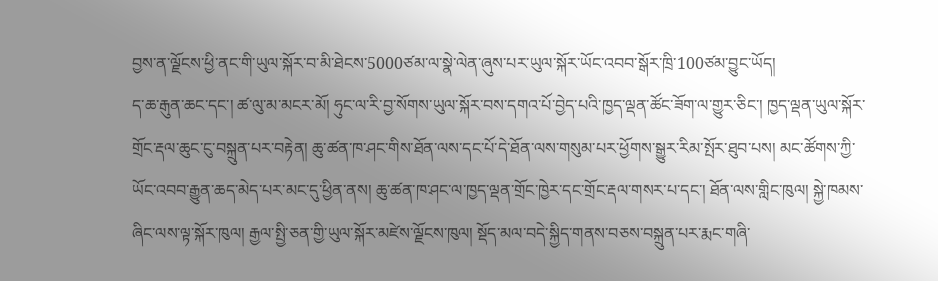བྱས་ན་ལྗོངས་ཕྱི་ནང་གི་ཡུལ་སྐོར་བ་མི་ཐེངས་5000ཙམ་ལ་སྣེ་ལེན་ཞུས་པར་ཡུལ་སྐོར་ཡོང་འབབ་སྒོར་ཁྲི་100ཙམ་བྱུང་ཡོད།
ད་ཆ་རྒུན་ཆང་དང་། ཚ་ལུ་མ་མངར་མོ། ཧུང་ལ་རི་བྱ་སོགས་ཡུལ་སྐོར་བས་དགའ་པོ་བྱེད་པའི་ཁྱད་ལྡན་ཚོང་ཟོག་ལ་གྱུར་ཅིང་། ཁྱད་ལྡན་ཡུལ་སྐོར་གྲོང་རྡལ་ཆུང་ངུ་བསྐྲུན་པར་བརྟེན། ཆུ་ཚན་ཁ་ཤང་གིས་ཐོན་ལས་དང་པོ་དེ་ཐོན་ལས་གསུམ་པར་ཕྱོགས་སྒྱུར་རིམ་སྤོར་ཐུབ་པས། མང་ཚོགས་ཀྱི་ཡོང་འབབ་རྒྱུན་ཆད་མེད་པར་མང་དུ་ཕྱིན་ནས། ཆུ་ཚན་ཁ་ཤང་ལ་ཁྱད་ལྡན་གྲོང་ཁྱེར་དང་གྲོང་རྡལ་གསར་པ་དང་། ཐོན་ལས་གླིང་ཁུལ། སྐྱེ་ཁམས་ཞིང་ལས་ལྟ་སྐོར་ཁུལ། རྒྱལ་སྤྱི་ཅན་གྱི་ཡུལ་སྐོར་མཛེས་ལྗོངས་ཁུལ། སྡོད་མལ་བདེ་སྐྱིད་གནས་བཅས་བསྐྲུན་པར་རྨང་གཞི་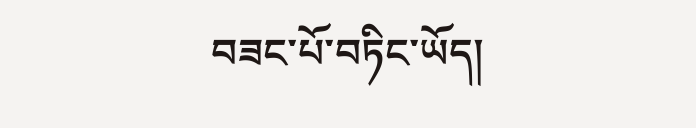བཟང་པོ་བཏིང་ཡོད།